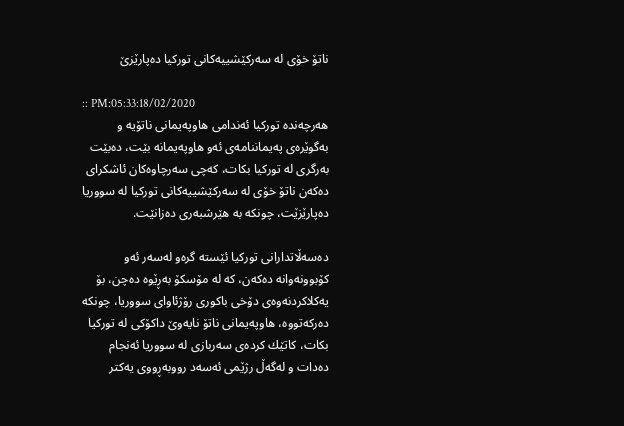ناتۆ خۆى له‌ سه‌ركێشییه‌كانى توركیا ده‌پارێزێ

:: PM:05:33:18/02/2020
هه‌رچه‌نده‌ توركیا ئه‌ندامى هاوپه‌یمانى ناتۆیه‌ و به‌گوێره‌ى په‌یماننامه‌ى ئه‌و هاوپه‌یمانه‌ بێت، ده‌بێت به‌رگرى له‌ توركیا بكات، كه‌چى سه‌رچاوه‌كان ئاشكراى ده‌كه‌ن ناتۆ خۆى له‌ سه‌ركێشییه‌كانى توركیا له‌ سووریا ده‌پارێزێت، چونكه‌ به‌ هێرشبه‌رى ده‌زانێت.

ده‌سه‌ڵاتدارانى توركیا ئێسته‌ گره‌و له‌سه‌ر ئه‌و كۆبوونه‌وانه‌ ده‌كه‌ن، كه‌ له‌ مۆسكۆ به‌ڕێوه‌ ده‌چن، بۆ یه‌كلاكردنه‌وه‌ى دۆخى باكورى رۆژئاواى سووریا، چونكه‌ ده‌ركه‌تووه‌، هاوپه‌یمانى ناتۆ نایه‌وێ داكۆكى له‌ توركیا بكات، كاتێك كرده‌ى سه‌ربازى له‌ سووریا ئه‌نجام ده‌دات و له‌گه‌ڵ رژێمى ئه‌سه‌د رووبه‌ڕووى یه‌كتر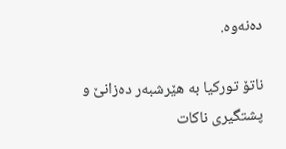ده‌نه‌وه‌.

ناتۆ توركیا به‌ هێرشبه‌ر ده‌زانێ و پشتگیرى ناكات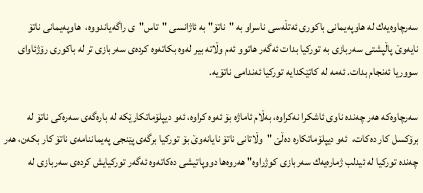سه‌رچاوه‌یه‌ك له‌ هاوپه‌یمانى باكورى ئه‌تڵه‌سى ناسراو به‌ "ناتۆ" به‌ ئاژانسى "تاس"ى راگه‌یاندووه‌،  هاوپه‌یمانى ناتۆ نایه‌وێ پاڵپشتى سه‌ربازى به‌ توركیا بدات ئه‌گه‌ر هاتوو ئه‌م وڵاته‌ بیر له‌وه‌ بكاته‌وه‌ كرده‌ى سه‌ربازى تر له‌ باكورى رۆژئاواى سووریا ئه‌نجام بدات. ئه‌مه‌ له‌ كاتێكدایه‌ توركیا ئه‌ندامى ناتۆیه‌.

سه‌رچاوه‌كه‌ هه‌ر چه‌نده‌ ناوى ئاشكرا نه‌كراوه‌، به‌ڵام ئاماژه‌ بۆ ئه‌وه‌ كراوه‌، ئه‌و دیپلۆماتكارێكه‌ له‌ باره‌گه‌ى سه‌ره‌كى ناتۆ له‌ برۆكسل كار ده‌كات،  ئه‌و دیپلۆماتكاره‌ ده‌ڵێ "وڵاتانى ناتۆ نایانه‌وێ بۆ توركیا برگه‌ى پێنجى په‌یماننامه‌ى ناتۆ كار بكه‌ن، هه‌ر چه‌نده‌ توركیا له‌ ئیدلب ژماره‌یه‌ك سه‌ربازى كوژراوه‌" هه‌روه‌ها دووپاتیشى ده‌كاته‌وه‌ ئه‌گه‌ر توركیایش كرده‌ى سه‌ربازى له‌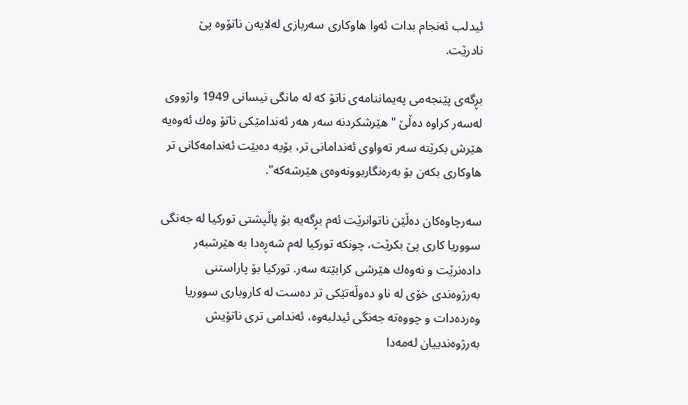ئیدلب ئه‌نجام بدات ئه‌وا هاوكارى سه‌ربازى له‌لایه‌ن ناتۆوه‌ پێ نادرێت.

بڕگه‌ى پێنجه‌مى په‌یماننامه‌ى ناتۆ كه‌ له‌ مانگى نیسانى 1949 واژووى له‌سه‌ر كراوه‌ ده‌ڵێ "هێرشكردنه‌ سه‌ر هه‌ر ئه‌ندامێكى ناتۆ وه‌ك ئه‌وه‌یه‌ هێرش بكرێته‌ سه‌ر ته‌واوى ئه‌ندامانى تر، بۆیه‌ ده‌بێت ئه‌ندامه‌كانى تر هاوكارى بكه‌ن بۆ به‌ره‌نگاربوونه‌وه‌ى هێرشه‌كه‌".

سه‌رچاوه‌كان ده‌ڵێن ناتوانرێت ئه‌م بڕگه‌یه‌ بۆ پاڵپشتى توركیا له‌ جه‌نگى سووریا كارى پێ بكرێت، چونكه‌ توركیا له‌م شه‌ڕه‌دا به‌ هێرشبه‌ر داده‌نرێت و نه‌وه‌ك هێرشى كرابێته‌ سه‌ر. توركیا بۆ پاراستنى به‌رژوه‌ندى خۆى له‌ ناو ده‌وڵه‌تێكى تر ده‌ست له‌ كاروبارى سووریا وه‌رده‌دات و چووه‌ته‌ جه‌نگى ئیدلبه‌وه‌، ئه‌ندامى ترى ناتۆیش به‌رژوه‌ندییان له‌مه‌دا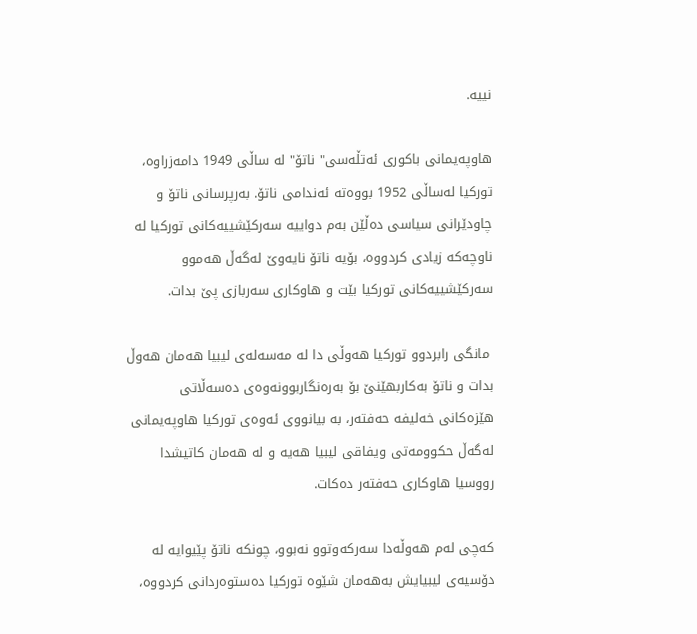نییه‌.

هاوپه‌یمانى باكورى ئه‌تڵه‌سى" ناتۆ" له‌ ساڵى 1949 دامه‌زراوه‌، توركیا له‌ساڵى 1952 بووه‌ته‌ ئه‌ندامى ناتۆ. به‌رپرسانى ناتۆ و چاودێرانى سیاسى ده‌ڵێن به‌م دواییه‌ سه‌ركێشییه‌كانى توركیا له‌ ناوچه‌كه‌ زیادى كردووه‌، بۆیه‌ ناتۆ نایه‌وێ له‌گه‌ڵ هه‌موو سه‌ركێشییه‌كانى توركیا بێت و هاوكارى سه‌ربازى پێ بدات.

 مانگى رابردوو توركیا هه‌وڵى دا له‌ مه‌سه‌له‌ى لیبیا هه‌مان هه‌وڵ بدات و ناتۆ به‌كاربهێنێ بۆ به‌ره‌نگاربوونه‌وه‌ى ده‌سه‌ڵاتى هێزه‌كانى خه‌لیفه‌ حه‌فته‌ر، به‌ بیانووى ئه‌وه‌ى توركیا هاوپه‌یمانى له‌گه‌ڵ حكوومه‌تى ویفاقى لیبیا هه‌یه‌ و له‌ هه‌مان كاتیشدا رووسیا هاوكارى حه‌فته‌ر ده‌كات.

كه‌چى له‌م هه‌وڵه‌دا سه‌ركه‌وتوو نه‌بوو، چونكه‌ ناتۆ پێیوایه‌ له‌ دۆسیه‌ى لیبیایش به‌هه‌مان شێوه‌ توركیا ده‌ستوه‌ردانى كردووه‌،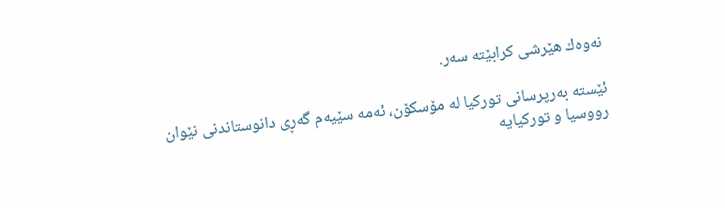نه‌وه‌ك هێرشى كرابێته‌ سه‌ر.

ئێسته‌ به‌رپرسانى توركیا له‌ مۆسكۆن، ئه‌مه‌ سێیه‌م گه‌ڕى دانوستاندنى نێوان رووسیا و توركیایه‌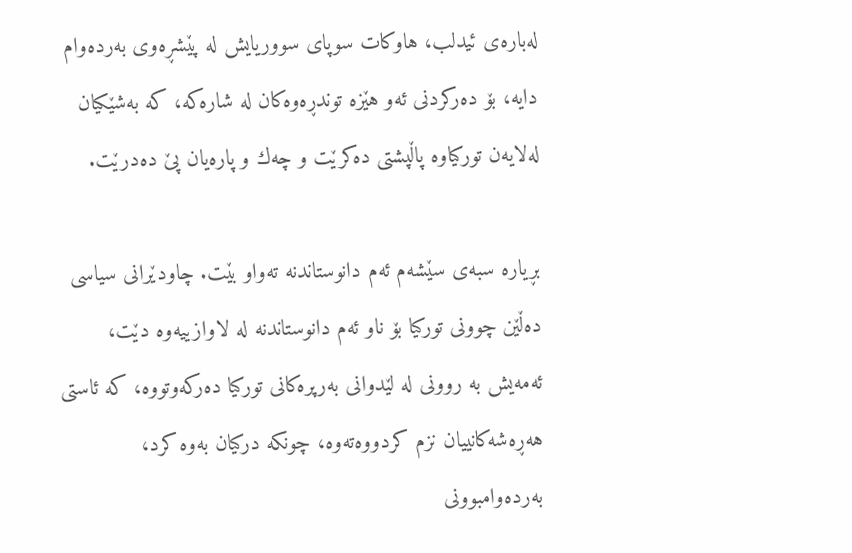له‌باره‌ى ئیدلب، هاوكات سوپاى سووریایش له‌ پێشڕه‌وى به‌رده‌وام دایه‌، بۆ ده‌ركردنى ئه‌و هێزه‌ توندڕه‌وه‌كان له‌ شاره‌كه‌، كه‌ به‌شێكیان له‌لایه‌ن توركیاوه‌ پاڵپشتى ده‌كرێت و چه‌ك و پاره‌یان پێ ده‌درێت.

بڕیاره‌ سبه‌ى سێشه‌م ئه‌م دانوستاندنه‌ ته‌واو بێت. چاودێرانى سیاسى ده‌ڵێن چوونى توركیا بۆ ناو ئه‌م دانوستاندنه‌ له‌ لاوازییه‌وه‌ دێت، ئه‌مه‌یش به‌ روونى له‌ لێدوانى به‌رپره‌كانى توركیا ده‌ركه‌وتووه‌، كه‌ ئاستى هه‌ڕه‌شه‌كانییان نزم كردووه‌ته‌وه‌، چونكه‌ دركیان به‌وه‌ كرد، به‌رده‌وامبوونى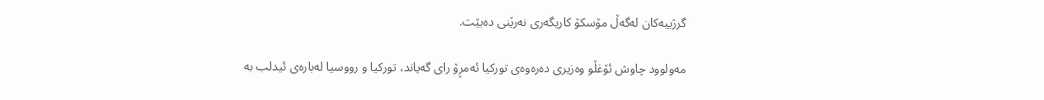گرژییه‌كان له‌گه‌ڵ مۆسكۆ كاریگه‌رى نه‌رێنى ده‌بێت.

مه‌ولوود چاوش ئۆغڵو وه‌زیرى ده‌ره‌وه‌ى توركیا ئه‌مڕۆ راى گه‌یاند، توركیا و رووسیا له‌باره‌ى ئیدلب به‌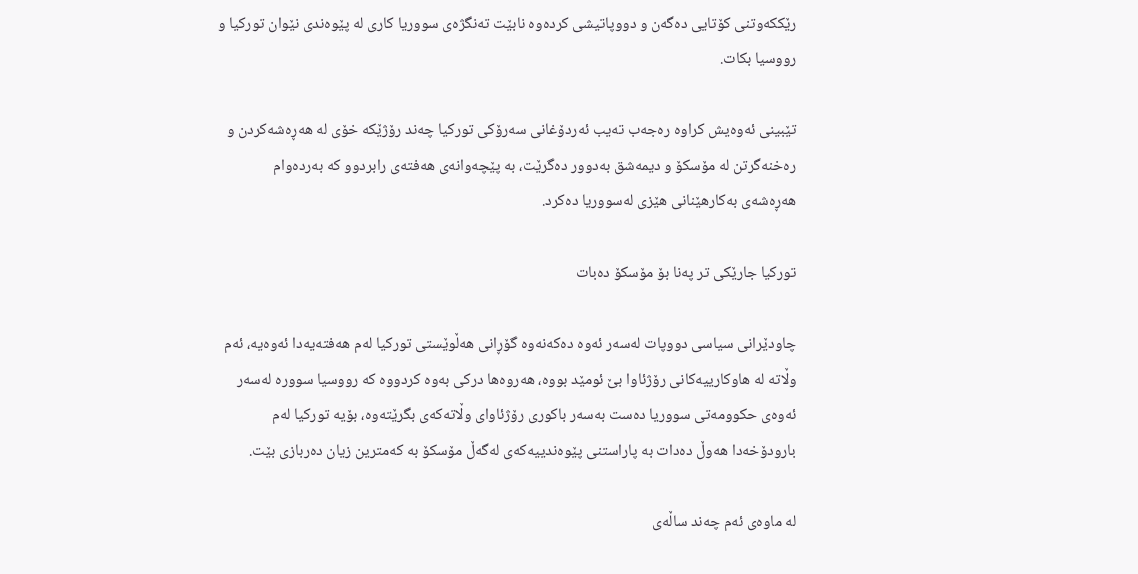رێككه‌وتنى كۆتایى ده‌گه‌ن و دووپاتیشى كرده‌وه‌ نابێت ته‌نگژه‌ى سووریا كارى له‌ پێوه‌ندى نێوان توركیا و رووسیا بكات.

تێبینى ئه‌وه‌یش كراوه‌ ره‌جه‌ب ته‌یب ئه‌ردۆغانى سه‌رۆكى توركیا چه‌ند رۆژێكه‌ خۆى له‌ هه‌ڕه‌شه‌كردن و ره‌خنه‌گرتن له‌ مۆسكۆ و دیمه‌شق به‌دوور ده‌گرێت، به‌ پێچه‌وانه‌ى هه‌فته‌ى رابردوو كه‌ به‌رده‌وام هه‌ڕه‌شه‌ى به‌كارهێنانى هێزى له‌سووریا ده‌كرد.

توركیا جارێكى تر په‌نا بۆ مۆسكۆ ده‌بات

چاودێرانى سیاسى دووپات له‌سه‌ر ئه‌وه‌ ده‌كه‌نه‌وه‌ گۆڕانى هه‌ڵوێستى توركیا له‌م هه‌فته‌یه‌دا ئه‌وه‌یه‌، ئه‌م وڵاته‌ له‌ هاوكارییه‌كانى رۆژئاوا بێ ئومێد بووه‌، هه‌روه‌ها دركى به‌وه‌ كردووه‌ كه‌ رووسیا سووره‌ له‌سه‌ر ئه‌وه‌ى حكوومه‌تى سووریا ده‌ست به‌سه‌ر باكورى رۆژئاواى وڵاته‌كه‌ى بگرێته‌وه‌، بۆیه‌ توركیا له‌م بارودۆخه‌دا هه‌وڵ ده‌دات به‌ پاراستنى پێوه‌ندییه‌كه‌ى له‌گه‌ڵ مۆسكۆ به‌ كه‌مترین زیان ده‌ربازى بێت.

له‌ ماوه‌ى ئه‌م چه‌ند ساڵه‌ى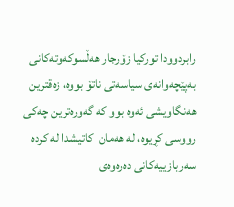رابردوودا توركیا زۆرجار هه‌ڵسوكه‌وته‌كانى به‌پێچه‌وانه‌ى سیاسه‌تى ناتۆ بووه‌، زه‌قترین هه‌نگاویشى ئه‌وه‌ بوو كه‌ گه‌وره‌ترین چه‌كى رووسى كڕیوه‌، له‌ هه‌مان  كاتیشدا له‌ كرده‌ سه‌ربازییه‌كانى ده‌ره‌وه‌ى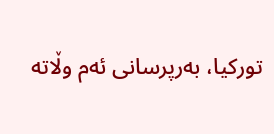توركیا، به‌رپرسانى ئه‌م وڵاته‌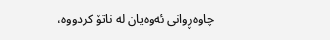چاوه‌ڕوانى ئه‌وه‌یان له‌ ناتۆ كردووه‌،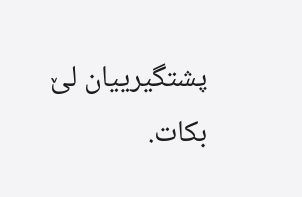پشتگیرییان لێ بكات.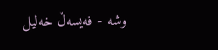وشە - فه‌یسه‌ڵ خه‌لیل